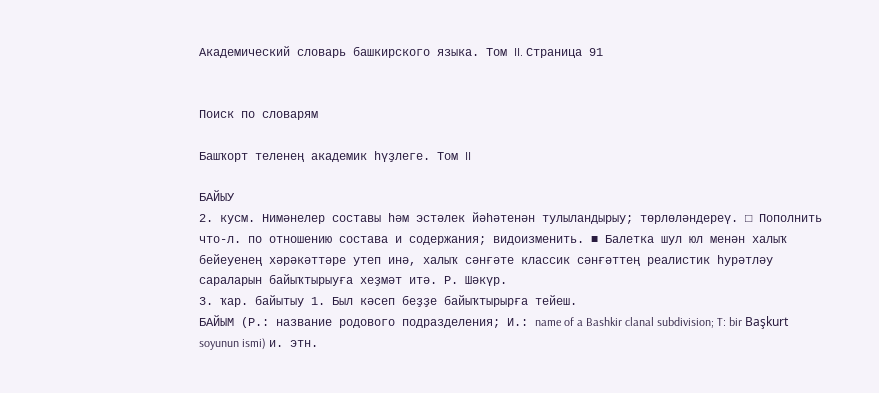Академический словарь башкирского языка. Том II. Страница 91


Поиск по словарям

Башҡорт теленең академик һүҙлеге. Том II

БАЙЫУ
2. кусм. Нимәнелер составы һәм эстәлек йәһәтенән тулыландырыу; төрлөләндереү. □ Пополнить что-л. по отношению состава и содержания; видоизменить. ■ Балетка шул юл менән халыҡ бейеуенең хәрәкәттәре утеп инә, халыҡ сәнғәте классик сәнғәттең реалистик һурәтләу сараларын байыҡтырыуға хеҙмәт итә. Р. Шәкүр.
3. ҡар. байытыу 1. Был кәсеп беҙҙе байыҡтырырға тейеш.
БАЙЫМ (Р.: название родового подразделения; И.: name of a Bashkir clanal subdivision; T: bir Başkurt soyunun ismi) и. этн.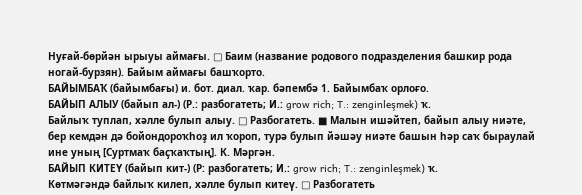Нуғай-бөрйән ырыуы аймағы. □ Баим (название родового подразделения башкир рода ногай-бурзян). Байым аймағы башҡорто.
БАЙЫМБАҠ (байымбағы) и. бот. диал. ҡар. бәпембә 1. Байымбаҡ орлоғо.
БАЙЫП АЛЫУ (байып ал-) (Р.: разбогатеть; И.: grow rich; T.: zenginleşmek) ҡ.
Байлыҡ туплап, хәлле булып алыу. □ Разбогатеть. ■ Малын ишәйтеп, байып алыу ниәте, бер кемдән дә бойондороҡһоҙ ил ҡороп, турә булып йәшәу ниәте башын һәр саҡ быраулай ине уның [Суртмаҡ баҫҡаҡтың]. К. Мәргән.
БАЙЫП КИТЕҮ (байып кит-) (Р: разбогатеть; И.: grow rich; T.: zenginleşmek) ҡ.
Көтмәгәндә байлыҡ килеп, хәлле булып китеү. □ Разбогатеть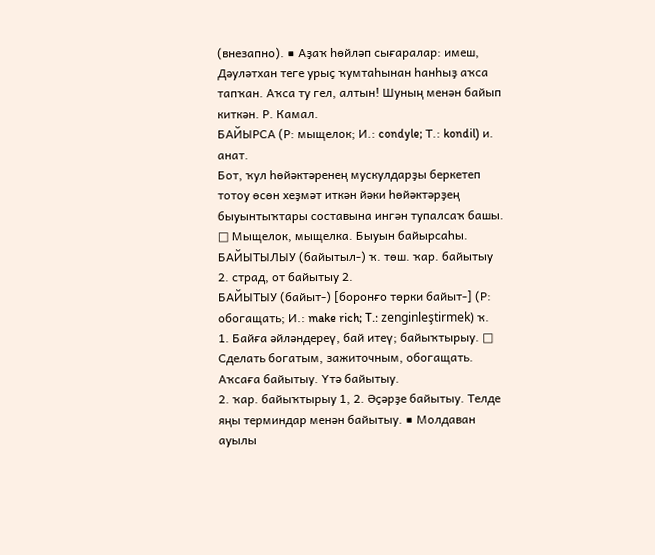(внезапно). ■ Аҙаҡ һөйләп сығаралар: имеш, Дәуләтхан теге урыҫ ҡумтаһынан һанһыҙ аҡса тапҡан. Аҡса ту гел, алтын! Шуның менән байып киткән. Р. Камал.
БАЙЫРСА (Р: мыщелок; И.: condyle; Т.: kondil) и. анат.
Бот, ҡул һөйәктәренең мускулдарҙы беркетеп тотоу өсөн хеҙмәт иткән йәки һөйәктәрҙең быуынтыҡтары составына ингән тупалсаҡ башы. □ Мыщелок, мыщелка. Быуын байырсаһы.
БАЙЫТЫЛЫУ (байытыл-) ҡ. төш. ҡар. байытыу 2. страд, от байытыу 2.
БАЙЫТЫУ (байыт-) [боронғо төрки байыт-] (Р: обогащать; И.: make rich; T.: zenginleştirmek) ҡ.
1. Байға әйләндереү, бай итеү; байыҡтырыу. □ Сделать богатым, зажиточным, обогащать. Аҡсаға байытыу. Үтә байытыу.
2. ҡар. байыҡтырыу 1, 2. Әҫәрҙе байытыу. Телде яңы терминдар менән байытыу. ■ Молдаван ауылы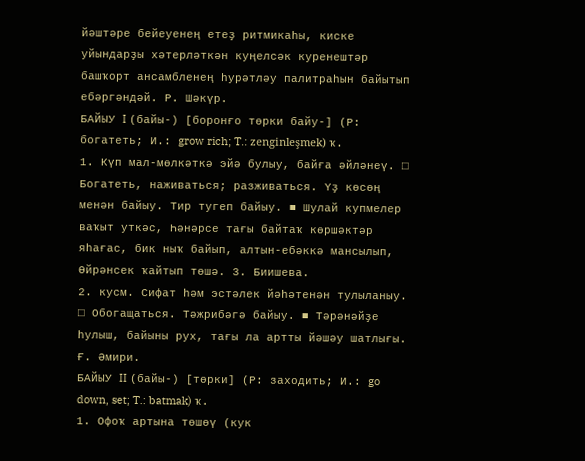йәштәре бейеуенең етеҙ ритмикаһы, киске уйындарҙы хәтерләткән куңелсәк куренештәр башҡорт ансамбленең һурәтләу палитраһын байытып ебәргәндәй. Р. Шәкүр.
БАЙЫУ I (байы-) [боронғо төрки байу-] (Р: богатеть; И.: grow rich; T.: zenginleşmek) ҡ.
1. Күп мал-мөлкәткә эйә булыу, байға әйләнеү. □ Богатеть, наживаться; разживаться. Үҙ көсөң менән байыу. Тир тугеп байыу. ■ Шулай купмелер ваҡыт уткәс, Һәнәрсе тағы байтаҡ көршәктәр яһағас, бик ныҡ байып, алтын-ебәккә мансылып, Өйрәнсек ҡайтып төшә. 3. Биишева.
2. кусм. Сифат һәм эстәлек йәһәтенән тулыланыу. □ Обогащаться. Тәжрибәгә байыу. ■ Тәрәнәйҙе һулыш, байыны рух, тағы ла артты йәшәу шатлығы. Ғ. Әмири.
БАЙЫУ II (байы-) [төрки] (Р: заходить; И.: go down, set; T.: batmak) ҡ.
1. Офоҡ артына төшөү (кук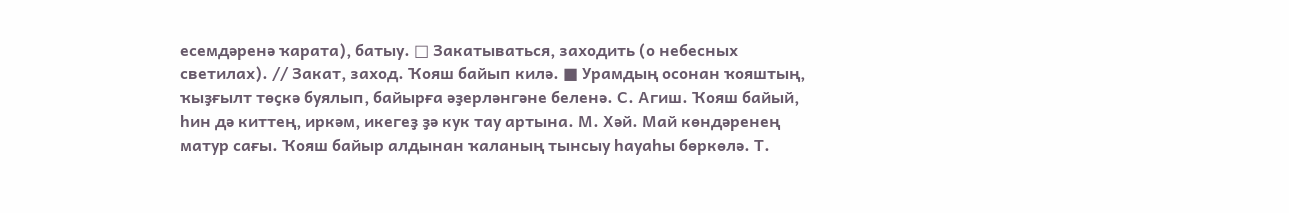есемдәренә ҡарата), батыу. □ Закатываться, заходить (о небесных светилах). // Закат, заход. Ҡояш байып килә. ■ Урамдың осонан ҡояштың, ҡыҙғылт төҫкә буялып, байырға әҙерләнгәне беленә. С. Агиш. Ҡояш байый, һин дә киттең, иркәм, икегеҙ ҙә кук тау артына. М. Хәй. Май көндәренең матур сағы. Ҡояш байыр алдынан ҡаланың тынсыу һауаһы бөркөлә. Т.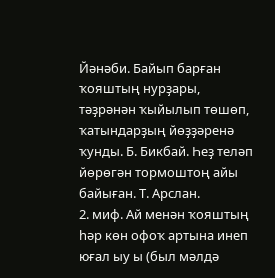Йәнәби. Байып барған ҡояштың нурҙары, тәҙрәнән ҡыйылып төшөп, ҡатындарҙың йөҙҙәренә ҡунды. Б. Бикбай. Һеҙ теләп йөрөгән тормоштоң айы байыған. Т. Арслан.
2. миф. Ай менән ҡояштың һәр көн офоҡ артына инеп юғал ыу ы (был мәлдә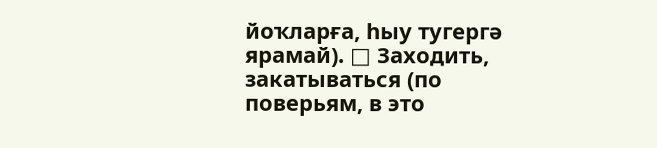йоҡларға, һыу тугергә ярамай). □ Заходить, закатываться (по поверьям, в это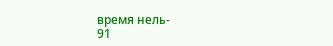время нель-
91